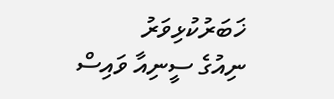ޚަބަރުކުޅިވަރު
ނިއުގެ ސީނިއާ ވައިސް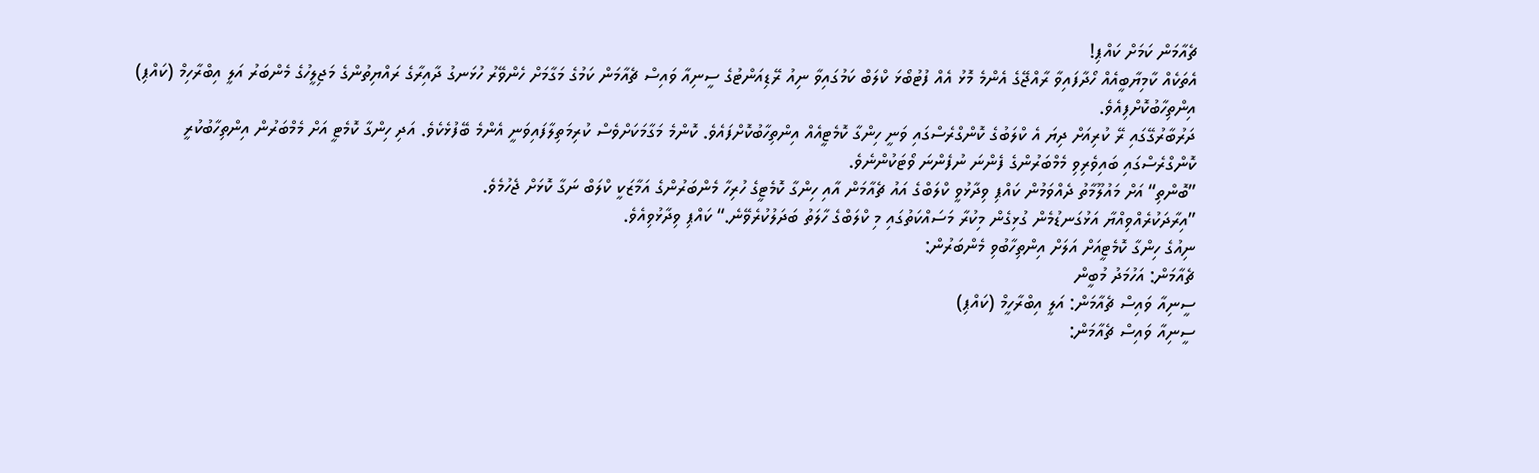ޗެއާމަން ކަމަށް ކައްޕި!
އެތަކެއް ކާމިޔާބީއެއް ހޯދާފައިވާ ރާއްޖޭގެ އެންމެ މޮޅު އެއް ފުޓުބޯޅަ ކްލަބް ކަމުގައިވާ ނިއު ރޭޑިއަންޓުގެ ސީނިއާ ވައިސް ޗެއާމަން ކަމުގެ މަގާމަށް ހެންވޭރު ހުޅަނގު ދާއިރާގެ ރައްޔިތުންގެ މަޖިލީހުގެ މެންބަރު އަލީ އިބްރާހިމް (ކައްޕި) އިންތިހާބުކޮށްފިއެވެ.
ދަރުބާރުގޭގައި ރޭ ކުރިއަށް ދިޔަ އެ ކްލަބުގެ ކޮންގްރެސްގައި ވަނީ ހިންގާ ކޮމެޓީއެއް އިންތިހާބުކޮށްފައެވެ. ކޮންމެ މަގާމަކަށްވެސް ކުރިމަތިލާފައިވަނީ އެންމެ ބޭފުޅެކެވެ. އަދި ހިންގާ ކޮމެޓީ އަށް މެމްބަރުން އިންތިހާބުކުރީ ކޮންގްރެސްގައި ބައިވެރިވި މެމްބަރުންގެ ފެންނަ ނުފެންނަ ވޯޓަކުންނެވެ.
”ބޮންތި“ އަށް މައުލޫމާތު ދެއްވަމުން ކައްޕި ވިދާޅުވީ ކްލަބްގެ އައު ޗެއާމަން އާއި ހިންގާ ކޮމެޓީގެ ހުރިހާ މެންބަރުންގެ އަމާޒަކީ ކްލަބް ނަގާ ކޮޅަށް ޖެހުމެވެ.
”އިރާދަކުރެއްވިއްޔާ އަޅުގަނޑުމެން ގުޅިގެން މިކުރާ މަސައްކަތުގައި މި ކްލަބްގެ ހާލަތު ބަދަލުކުރެވޭނެ.“ ކައްޕި ވިދާޅުވިއެވެ.
ނިއުގެ ހިންގާ ކޮމެޓީއަށް އަލަށް އިންތިހާބުވި މެންބަރުން:
ޗެއާމަން: އަހުމަދު މުބީން
ސީނިއާ ވައިސް ޗެއާމަން: އަލީ އިބްރާހީމް (ކައްޕި)
ސީނިއާ ވައިސް ޗެއާމަން: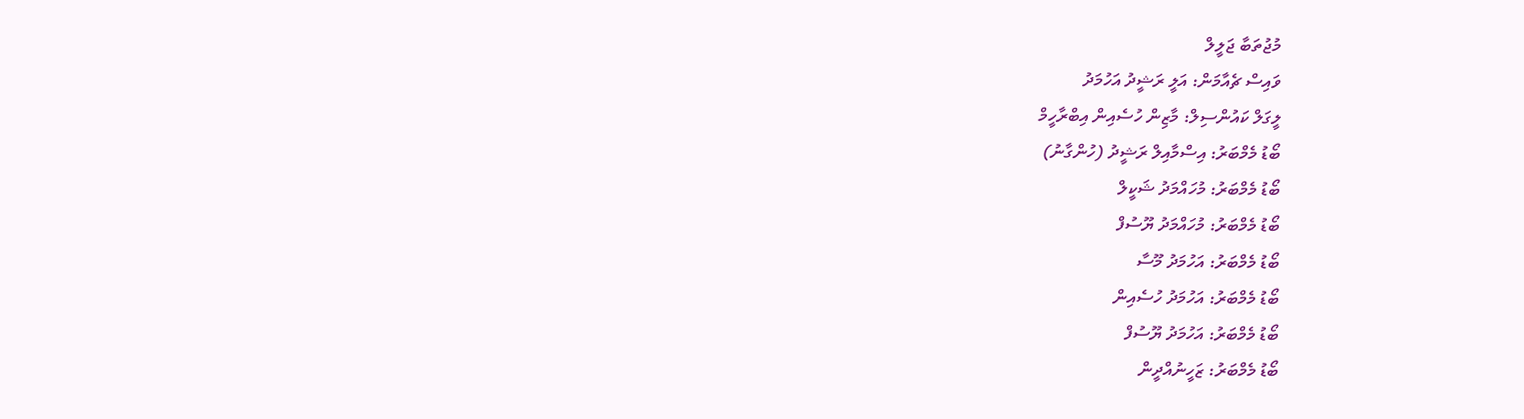މުޖުތަބާ ޖަލީލް
ވައިސް ޗެއާމަން: އަލީ ރަޝީދު އަހުމަދު
ލީގަލް ކައުންސިލް: މާޒިން ހުސެއިން އިބްރާހީމް
ބޯޑު މެމްބަރު: އިސްމާއިލް ރަޝީދު (ހުންގާނު)
ބޯޑު މެމްބަރު: މުހައްމަދު ޝަކީލް
ބޯޑު މެމްބަރު: މުހައްމަދު ޔޫސުފް
ބޯޑު މެމްބަރު: އަހުމަދު މޫސާ
ބޯޑު މެމްބަރު: އަހުމަދު ހުސެއިން
ބޯޑު މެމްބަރު: އަހުމަދު ޔޫސުފް
ބޯޑު މެމްބަރު: ޒަހީނުއްދީން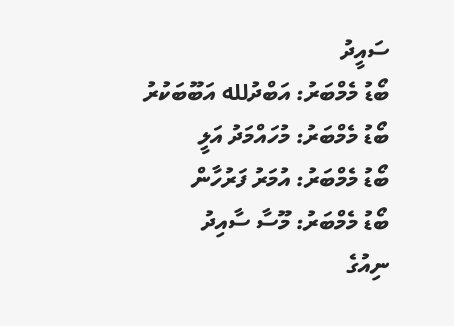ސައީދު
ބޯޑު މެމްބަރު: އަބްދުلله އަބޫބަކުރު
ބޯޑު މެމްބަރު: މުހައްމަދު އަލީ
ބޯޑު މެމްބަރު: އުމަރު ފަރުހާން
ބޯޑު މެމްބަރު: މޫސާ ސާއިދު
ނިއުގެ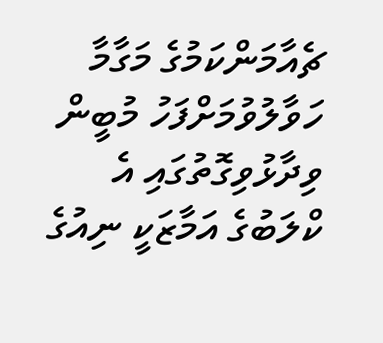ޗެއާމަންކަމުގެ މަގާމާ ހަވާލުވުމަށްފަހު މުބީން ވިދާޅުވިގޮތުގައި އެ ކްލަބުގެ އަމާޒަކީ ނިއުގެ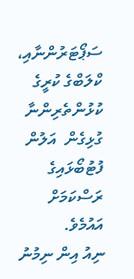ސަޕޯޓަރުންނާއި، ކްލަބްގެ ކުރީގެ ކުޅުންތެރިންނާ ގުޅިގެން  އަލުން ފުޓުބޯޅައިގެ ރަސްކަމަށް އައުމެވެ.
ނިއު އިން ނިމުނު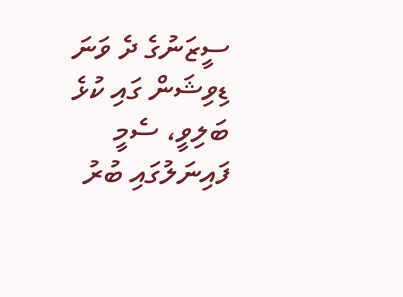ސީޒަނުގެ ދެ ވަނަ ޑިވިޝަން ގައި ކުޅެ ބަލިވީ، ސެމީ ފައިނަލުގައި ބުރު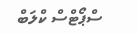ސްޕޯޓްސް ކްލަބް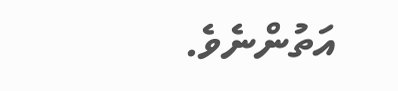އަތުންނެވެ.